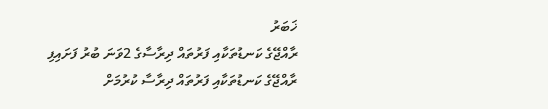ޚަބަރު
ރާއްޖޭގެ ކަނޑުތަކާއި ފަރުތައް ދިރާސާގެ 2ވަނަ ބުރު ފަށައިފި
ރާއްޖޭގެ ކަނޑުތަކާއި ފަރުތައް ދިރާސާ ކުރުމަށް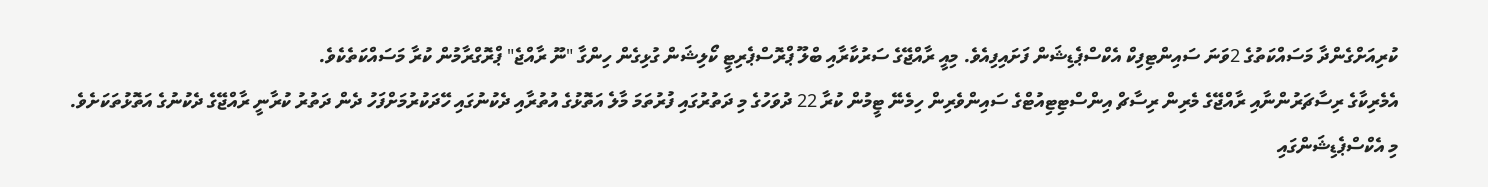ކުރިއަށްގެންދާ މަސައްކަތުގެ 2ވަނަ ސައިންޓިފިކް އެކްސްޕެޑިޝަން ފަށައިފިއެވެ. މިއީ ރާއްޖޭގެ ސަރުކާރާއި ބްލޫ ޕްރޮސްޕެރިޓީ ކޯލިޝަން ގުޅިގެން ހިންގާ "ނޫ ރާއްޖެ" ޕްރޮގްރާމުން ކުރާ މަސައްކަތެކެވެ.
އެމެރިކާގެ ރިސާޗަރުންނާއި ރާއްޖޭގެ މެރިން ރިސާޗް އިންސްޓިޓިއުޓްގެ ސައިންވެރިން ހިމެނޭ ޓީމުން ކުރާ 22 ދުވަހުގެ މި ދަތުރުގައި ފުރުތަމަ މާލެ އަތޮޅުގެ އުތުރާއި ދެކުނުގައި ހޭދަކުރުމަށްފަހު ދެން ދަތުރު ކުރާނީ ރާއްޖޭގެ ދެކުނުގެ އަތޮޅުތަކަށެވެ.
މި އެކްސްޕެޑިޝަންގައި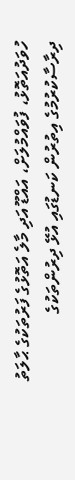ހުވަދުއަތޮޅު، ފުވައްމުލަށް، އައްޑޫ އަދި މާލެ އަތޮޅުގެ ފަރުތަކުގެ ޙާލަތު ދިރާސާކުރުމުގެ އިތުރުން ކަނޑުގައި އުޅޭ ދިރުންތަކުގެ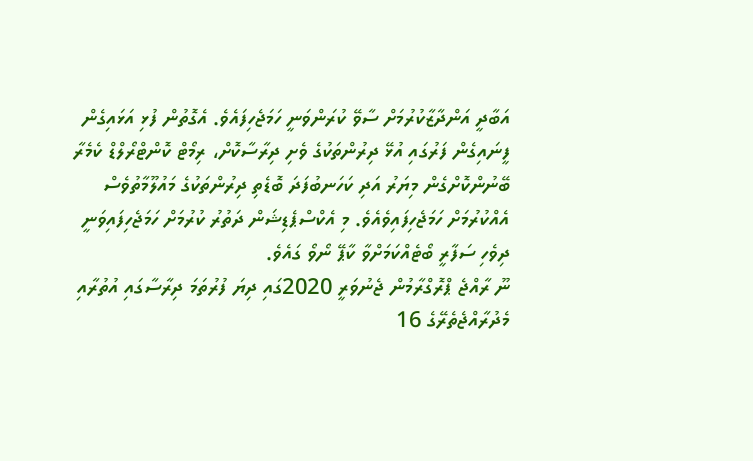އަބާދީ އަންދާޒާކުރުމަށް ސާވޭ ކުރަންވަނީ ހަމަޖެހިފައެވެ. އެގޮތުން ފުޅި އަޅައިގެން ފީނައިގެން ފަރުގައި އުޅޭ ދިރުންތަކުގެ ވެށި ދިރާސާކޮށް، ރިމޯޓް ކޮންޓްރޯލްޑް ކެމެރާ ބޭނުންކޮށްގެން މިޔަރު އަދި ކަހަނބުފަދަ ބޮޑެތި ދިރުންތަކުގެ މައުލޫމާތުވެސް އެއްކުރުމަށް ހަމަޖެހިފައިވެއެވެ. މި އެކްސްޕެޑިޝަން ދަތުރު ކުރުމަށް ހަމަޖެހިފައިވަނީ ދިވެހި ސަފާރީ ބޯޓެއްކަމަށްވާ ކާޕޭ ނޯވޯ ގައެވެ.
ނޫ ރާއްޖެ ޕްރޮގްރާމުން ޖެނުވަރީ 2020ގައި ދިޔަ ފުރުތަމަ ދިރާސާގައި އުތުރާއި މެދުރާއްޖެތެރޭގެ 16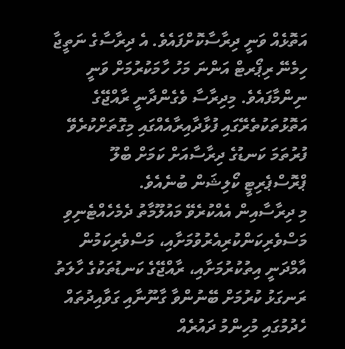އަތޮޅެއް ވަނީ ދިރާސާކޮށްފައެވެ. އެ ދިރާސާގެ ނަތީޖާ ހިމެނޭ ރިޕޯރޓް އަންނަ މަހު ހާމަކުރުމަށް ވަނީ ނިންމާފައެވެ. މިދިރާސާ ވެގެންދާނީ ރާއްޖޭގެ އަތޮޅުތަކުތެރޭގައި ފުޅާދާއިރާއެއްގައި މިގޮތަށްކުރެވޭ ފުރުތަމަ ކަނޑުގެ ދިރާސާއަށް ކަމަށް ބްލޫ ޕްރޮސްޕެރިޓީ ކޯލިޝަން ބުނެއެވެ.
މި ދިރާސާއިން އެއްކުރެވޭ މައުލޫމާތު ދެމެހެއްޓެނިވި މަސްވެރިކަންކުރިއެރުވުމަށާއި، މަސްވެރިކަމުން އާމްދަނީ އިތުކުރުމަށާއި، ރާއްޖޭގެ ކަނޑުތަކުގެ ހާލަތު ރަނގަޅު ކުރުމަށް ބޭނުންވާ ގާނޫނާއި ގަވާއިދުތައް ހެދުމުގައި މުހިންމު ދައުރެއް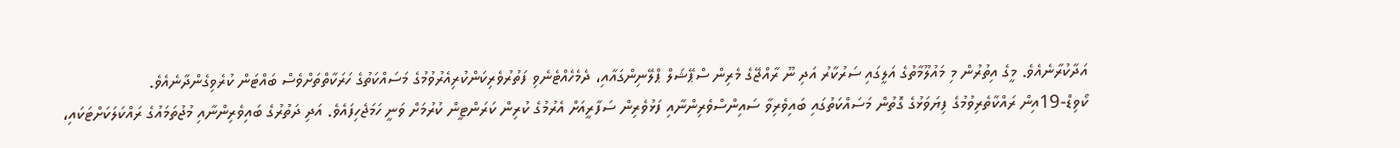އަދާކުރާނެއެވެ. މީގެ އިތުރުން މި މައުލޫމާތުގެ އަލީގައި ސަރުކާރު އަދި ނޫ ރާއްޖޭގެ މެރިން ސްޕޭޝަލް ޕްލޭނިންގައާއި، ދެމެހެއްޓެނެވި ފަތުރުވެރިކަންކުރިއެރުވުމުގެ މަސައްކަތުގެ ހަރަކާތްތަށްވެސް ބައްޓަން ކުރެވިގެންދާނެއެވެ.
ކޯވިޑް-19އިން ރައްކާތެރިވުމުގެ ފިޔަވަޅުގެ ގޮތުން މަސައްކަތުގައި ބައިވެރިވާ ސައިންސްވެރިންނާއި ފަޅުވެރިން ސަފާރީއަށް އެރުމުގެ ކުރިން ކަރަންޓީން ކުރުމަށް ވަނީ ހަމަޖެހިފައެވެ. އަދި ދަތުރުގެ ބައިވެރިންނާއި މުޖުތަމައުގެ ރައްކަލަކަށްޓަކައި،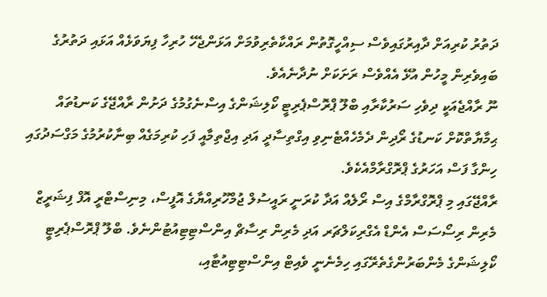ދަތުރު ކުރިއަށް ދާއިރުގައިވެސް ސިއްހީގޮތުން ރައްކާތެރިވުމަށް އަޅަންޖެހޭ ހުރިހާ ފިޔަވަޅެއް އަޅައި ދަތުރުގެ ބައިވެރިން މީހުން އުޅޭ އެއްވެސް ރަށަކަށް ނުދާނެއެވެ.
ނޫ ރާއްޖެއަކީ ދިވެހި ސަރުކާރާއި ބްލޫ ޕްރޮސްޕެރިޓީ ކޯލިޝަންގެ އިސްނެގުމުގެ ދަށުން ރާއްޖޭގެ ކަނޑުތައް ޙިމާޔާތްކޮށް ކަނޑުގެ ރޯދިން ދެމެހެއްޓެނިވި އިގްތިސާދީ އަދި އިޖްތިމާއީ ފަހި ކުރިމަގެއް ބިނާކުރުމުގެ މަގްސަދުގައި ހިންގާ ފަސް އަހަރުގެ ޕްރޮގްރާމްއެކެވެ.
ރާއްޖޭގައި މި ޕްރޮގްރާމްގެ އިސް ރޯލެއް އަދާ ކުރަނީ ރައީސުލް ޖުމްހޫރިއްޔާގެ އޮފީސް، މިނިސްޓްރީ އޮފް ފިޝަރީޒް މެރިން ރިސޯސަސް އެންޑް އެގްރިކަލްޗަރ އަދި މެރިން ރިސާޗް އިންސްޓިޓިއުޓުންނެވެ. ބްލޫ ޕްރޮސްޕެރިޓީ ކޯލިޝަންގެ މެންބަރުންގެތެރޭގައި ހިމެނެނީ ވެއިޓް އިންސްޓިޓިއުޓާއި،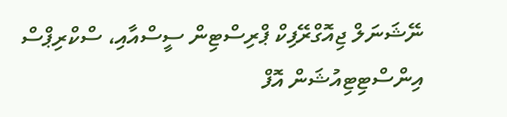ނޭޝަނަލް ޖިއޮގްރޭފިކް ޕްރިސްޓިން ސީސްއާއި، ސްކްރިޕްސް އިންސްޓިޓިއުޝަން އޮފް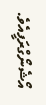އޯޝެނޯގްރަފީއެވެ.